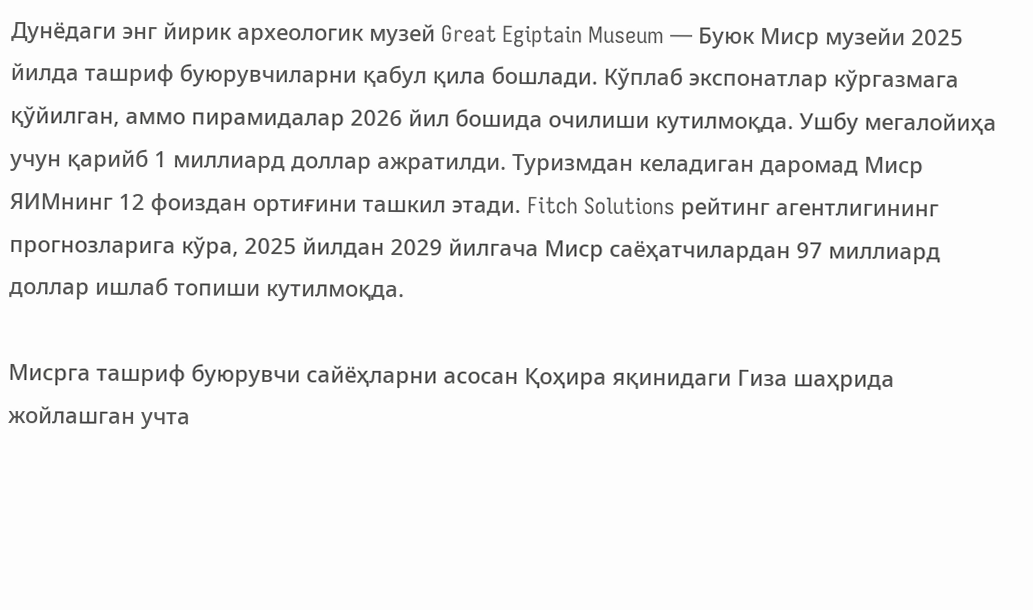Дунёдаги энг йирик археологик музей Great Egiptain Museum — Буюк Миср музейи 2025 йилда ташриф буюрувчиларни қабул қила бошлади. Кўплаб экспонатлар кўргазмага қўйилган, аммо пирамидалар 2026 йил бошида очилиши кутилмоқда. Ушбу мегалойиҳа учун қарийб 1 миллиард доллар ажратилди. Туризмдан келадиган даромад Миср ЯИМнинг 12 фоиздан ортиғини ташкил этади. Fitch Solutions рейтинг агентлигининг прогнозларига кўра, 2025 йилдан 2029 йилгача Миср саёҳатчилардан 97 миллиард доллар ишлаб топиши кутилмоқда.

Мисрга ташриф буюрувчи сайёҳларни асосан Қоҳира яқинидаги Гиза шаҳрида жойлашган учта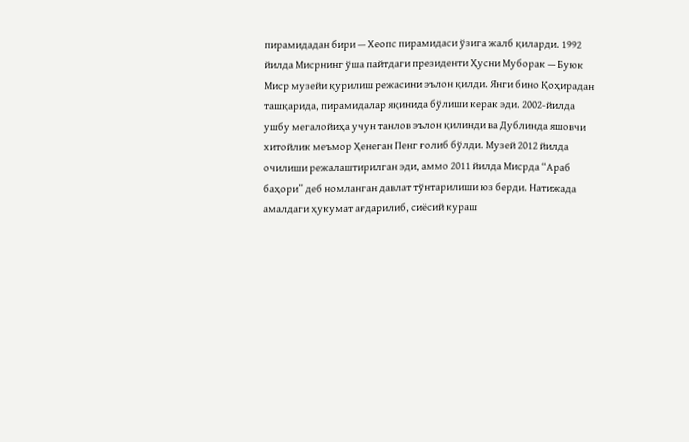пирамидадан бири — Хеопс пирамидаси ўзига жалб қиларди. 1992 йилда Мисрнинг ўша пайтдаги президенти Ҳусни Муборак — Буюк Миср музейи қурилиш режасини эълон қилди. Янги бино Қоҳирадан ташқарида, пирамидалар яқинида бўлиши керак эди. 2002-йилда ушбу мегалойиҳа учун танлов эълон қилинди ва Дублинда яшовчи хитойлик меъмор Ҳенеган Пенг ғолиб бўлди. Музей 2012 йилда очилиши режалаштирилган эди, аммо 2011 йилда Мисрда “Араб баҳори” деб номланган давлат тўнтарилиши юз берди. Натижада амалдаги ҳукумат ағдарилиб, сиёсий кураш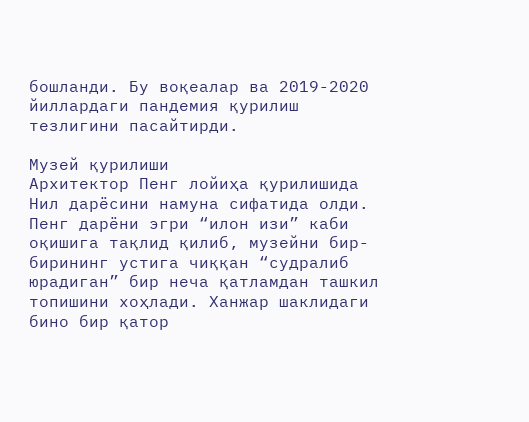бошланди. Бу воқеалар ва 2019-2020 йиллардаги пандемия қурилиш тезлигини пасайтирди.

Музей қурилиши
Архитектор Пенг лойиҳа қурилишида Нил дарёсини намуна сифатида олди. Пенг дарёни эгри “илон изи” каби оқишига тақлид қилиб, музейни бир-бирининг устига чиққан “судралиб юрадиган” бир неча қатламдан ташкил топишини хоҳлади. Ханжар шаклидаги бино бир қатор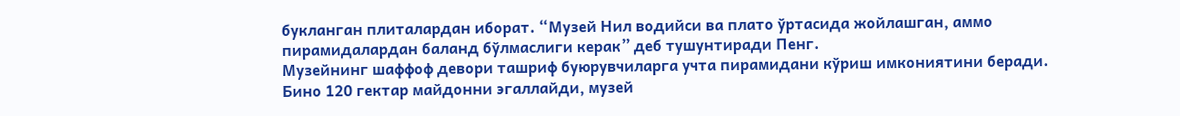букланган плиталардан иборат. “Музей Нил водийси ва плато ўртасида жойлашган, аммо пирамидалардан баланд бўлмаслиги керак” деб тушунтиради Пенг.
Музейнинг шаффоф девори ташриф буюрувчиларга учта пирамидани кўриш имкониятини беради. Бино 120 гектар майдонни эгаллайди, музей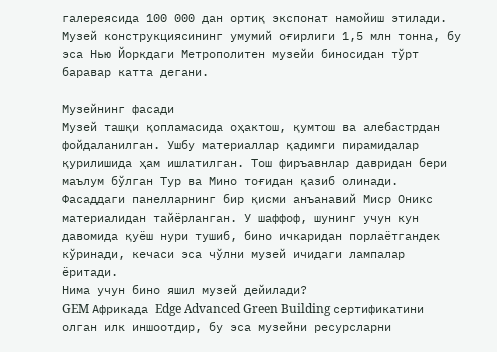галереясида 100 000 дан ортиқ экспонат намойиш этилади. Музей конструкциясининг умумий оғирлиги 1,5 млн тонна, бу эса Нью Йоркдаги Метрополитен музейи биносидан тўрт баравар катта дегани.

Музейнинг фасади
Музей ташқи қопламасида оҳактош, қумтош ва алебастрдан фойдаланилган. Ушбу материаллар қадимги пирамидалар қурилишида ҳам ишлатилган. Тош фиръавнлар давридан бери маълум бўлган Тур ва Мино тоғидан қазиб олинади. Фасаддаги панелларнинг бир қисми анъанавий Миср Оникс материалидан тайёрланган. У шаффоф, шунинг учун кун давомида қуёш нури тушиб, бино ичкаридан порлаётгандек кўринади, кечаси эса чўлни музей ичидаги лампалар ёритади.
Нима учун бино яшил музей дейилади?
GEM Африкада Edge Advanced Green Building сертификатини олган илк иншоотдир, бу эса музейни ресурсларни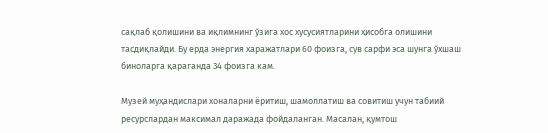сақлаб қолишини ва иқлимнинг ўзига хос хусусиятларини ҳисобга олишини тасдиқлайди. Бу ерда энергия харажатлари 60 фоизга, сув сарфи эса шунга ўхшаш биноларга қараганда 34 фоизга кам.

Музей муҳандислари хоналарни ёритиш, шамоллатиш ва совитиш учун табиий ресурслардан максимал даражада фойдаланган. Масалан, қумтош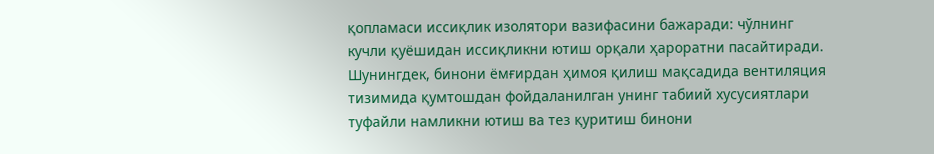қопламаси иссиқлик изолятори вазифасини бажаради: чўлнинг кучли қуёшидан иссиқликни ютиш орқали ҳароратни пасайтиради. Шунингдек, бинони ёмғирдан ҳимоя қилиш мақсадида вентиляция тизимида қумтошдан фойдаланилган унинг табиий хусусиятлари туфайли намликни ютиш ва тез қуритиш бинони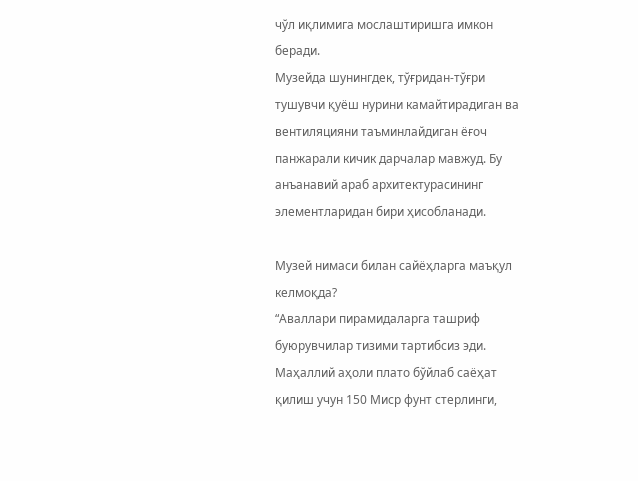чўл иқлимига мослаштиришга имкон беради.
Музейда шунингдек, тўғридан-тўғри тушувчи қуёш нурини камайтирадиган ва вентиляцияни таъминлайдиган ёғоч панжарали кичик дарчалар мавжуд. Бу анъанавий араб архитектурасининг элементларидан бири ҳисобланади.

Музей нимаси билан сайёҳларга маъқул келмоқда?
“Аваллари пирамидаларга ташриф буюрувчилар тизими тартибсиз эди. Маҳаллий аҳоли плато бўйлаб саёҳат қилиш учун 150 Миср фунт стерлинги,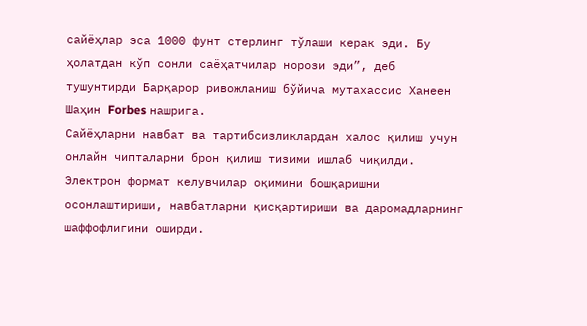сайёҳлар эса 1000 фунт стерлинг тўлаши керак эди. Бу ҳолатдан кўп сонли саёҳатчилар норози эди”, деб тушунтирди Барқарор ривожланиш бўйича мутахассис Ханеен Шаҳин Forbes нашрига.
Сайёҳларни навбат ва тартибсизликлардан халос қилиш учун онлайн чипталарни брон қилиш тизими ишлаб чиқилди. Электрон формат келувчилар оқимини бошқаришни осонлаштириши, навбатларни қисқартириши ва даромадларнинг шаффофлигини оширди.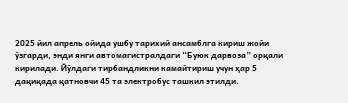2025 йил апрель ойида ушбу тарихий ансамблга кириш жойи ўзгарди, энди янги автомагистралдаги “Буюк дарвоза” орқали кирилади. Йўлдаги тирбандликни камайтириш учун ҳар 5 дақиқада қатновчи 45 та электробус ташкил этилди.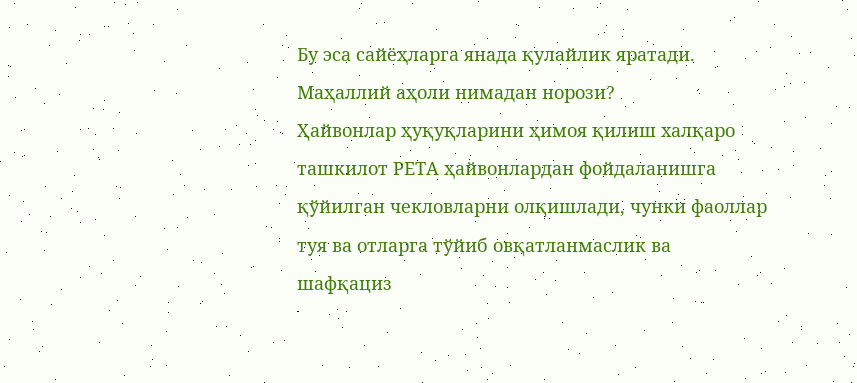Бу эса сайёҳларга янада қулайлик яратади.
Маҳаллий аҳоли нимадан норози?
Ҳайвонлар ҳуқуқларини ҳимоя қилиш халқаро ташкилот PЕТА ҳайвонлардан фойдаланишга қўйилган чекловларни олқишлади, чунки фаоллар туя ва отларга тўйиб овқатланмаслик ва шафқациз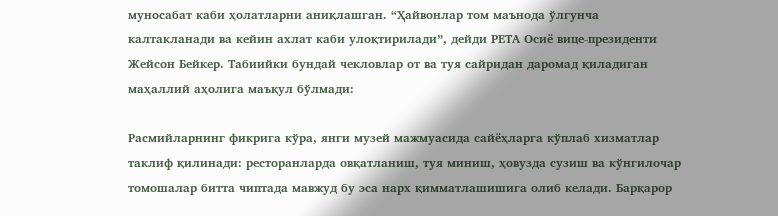муносабат каби ҳолатларни аниқлашган. “Ҳайвонлар том маънода ўлгунча калтакланади ва кейин ахлат каби улоқтирилади”, дейди PЕТА Осиё вице-президенти Жейсон Бейкер. Табиийки бундай чекловлар от ва туя сайридан даромад қиладиган маҳаллий аҳолига маъқул бўлмади:

Расмийларнинг фикрига кўра, янги музей мажмуасида сайёҳларга кўплаб хизматлар таклиф қилинади: ресторанларда овқатланиш, туя миниш, ҳовузда сузиш ва кўнгилочар томошалар битта чиптада мавжуд бу эса нарх қимматлашишига олиб келади. Барқарор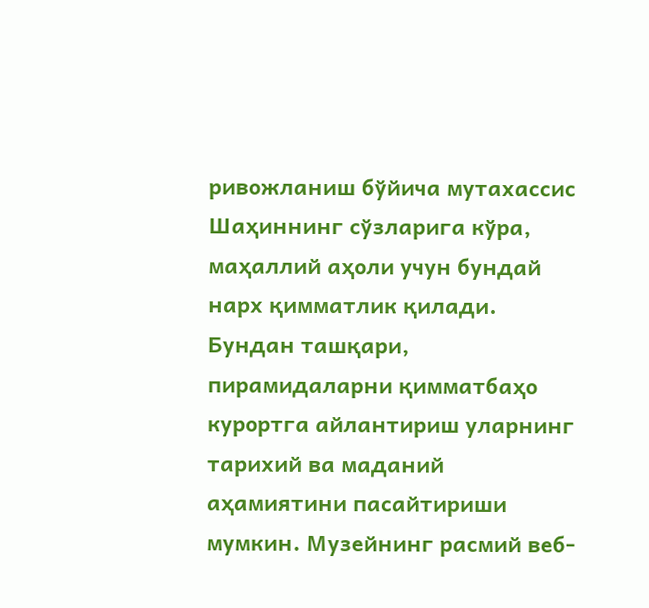ривожланиш бўйича мутахассис Шаҳиннинг сўзларига кўра, маҳаллий аҳоли учун бундай нарх қимматлик қилади.
Бундан ташқари, пирамидаларни қимматбаҳо курортга айлантириш уларнинг тарихий ва маданий аҳамиятини пасайтириши мумкин. Музейнинг расмий веб-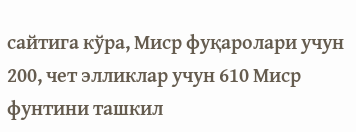сайтига кўра, Миср фуқаролари учун 200, чет элликлар учун 610 Миср фунтини ташкил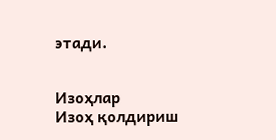этади.


Изоҳлар
Изоҳ қолдириш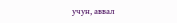учун, аввал